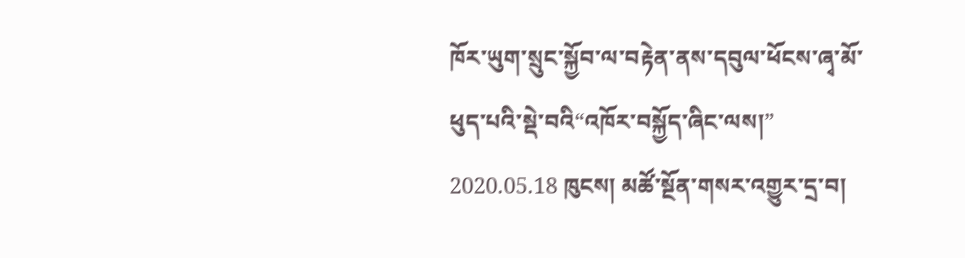ཁོར་ཡུག་སྲུང་སྐྱོབ་ལ་བརྟེན་ནས་དབུལ་ཕོངས་ཞྭ་མོ་ཕུད་པའི་སྡེ་བའི“འཁོར་བསྐྱོད་ཞིང་ལས།”
2020.05.18 ཁུངས། མཚོ་སྔོན་གསར་འགྱུར་དྲ་བ།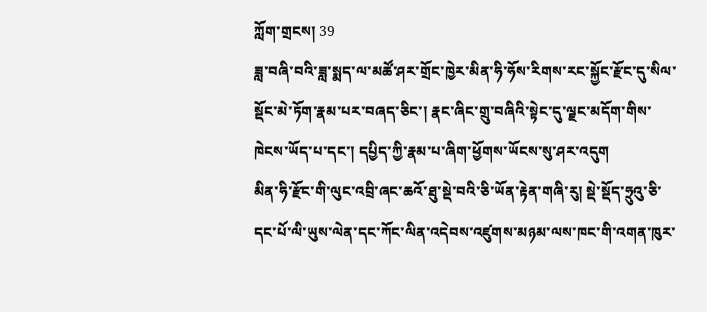ཀློག་གྲངས། 39
ཟླ་བཞི་བའི་ཟླ་སྨད་ལ་མཚོ་ཤར་གྲོང་ཁྱེར་མིན་ཧི་ཧོས་རིགས་རང་སྐྱོང་རྫོང་དུ་སིལ་སྡོང་མེ་ཏོག་རྣམ་པར་བཞད་ཅིང་། རྣང་ཞིང་གྲུ་བཞིའི་སྟེང་དུ་ལྗང་མདོག་གིས་ཁེངས་ཡོད་པ་དང་། དཔྱིད་ཀྱི་རྣམ་པ་ཞིག་ཕྱོགས་ཡོངས་སུ་ཤར་འདུག
མིན་ཧི་རྫོང་གི་ལུང་འབྲི་ཞང་ཆའོ་ཐུ་སྡེ་བའི་ཅི་ཡོན་རྟེན་གཞི་རུ། སྡེ་སྡོད་ཧྲུའུ་ཅི་དང་པོ་ལི་ཡུས་ལེན་དང་ཀོང་ལིན་འདེབས་འཛུགས་མཉམ་ལས་ཁང་གི་འགན་ཁུར་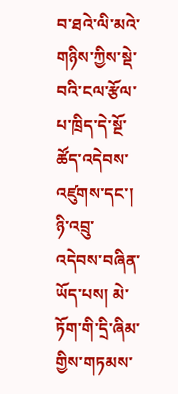བ་ཐའེ་ལི་མའེ་གཉིས་ཀྱིས་སྡེ་བའི་ངལ་རྩོལ་པ་ཁྲིད་དེ་སྔོ་ཚོད་འདེབས་འཛུགས་དང་། ཉི་འབྲུ་འདེབས་བཞིན་ཡོད་པས། མེ་ཏོག་གི་དྲི་ཞིམ་གྱིས་གཏམས་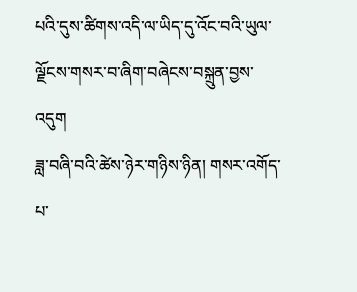པའི་དུས་ཚིགས་འདི་ལ་ཡིད་དུ་འོང་བའི་ཡུལ་ལྗོངས་གསར་བ་ཞིག་བཞེངས་བསྐྲུན་བྱས་འདུག
ཟླ་བཞི་བའི་ཚེས་ཉེར་གཉིས་ཉིན། གསར་འགོད་པ་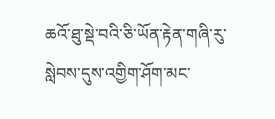ཆའོ་ཐུ་སྡེ་བའི་ཅི་ཡོན་རྟེན་གཞི་རུ་སླེབས་དུས་འགྱིག་ཤོག་མང་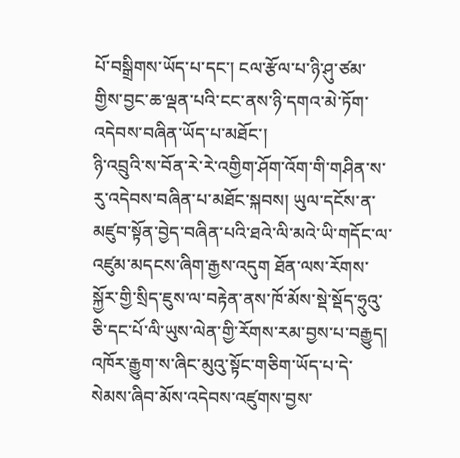པོ་བསྒྲིགས་ཡོད་པ་དང་། ངལ་རྩོལ་པ་ཉི་ཤུ་ཙམ་གྱིས་བྱང་ཆ་ལྡན་པའི་ངང་ནས་ཉི་དགའ་མེ་ཏོག་འདེབས་བཞིན་ཡོད་པ་མཐོང་།
ཉི་འབྲུའི་ས་བོན་རེ་རེ་འགྱིག་ཤོག་འོག་གི་གཤིན་ས་རུ་འདེབས་བཞིན་པ་མཐོང་སྐབས། ཡུལ་དངོས་ན་མཛུབ་སྟོན་བྱེད་བཞིན་པའི་ཐའེ་ལི་མའེ་ཡི་གདོང་ལ་འཛུམ་མདངས་ཞིག་རྒྱས་འདུག ཐོན་ལས་རོགས་སྐྱོར་གྱི་སྲིད་ཇུས་ལ་བརྟེན་ནས་ཁོ་མོས་སྡེ་སྡོད་ཧྲུའུ་ཅི་དང་པོ་ལི་ཡུས་ལེན་གྱི་རོགས་རམ་བྱས་པ་བརྒྱུད། འཁོར་རྒྱུག་ས་ཞིང་མུའུ་སྟོང་གཅིག་ཡོད་པ་དེ་སེམས་ཞིབ་མོས་འདེབས་འཛུགས་བྱས་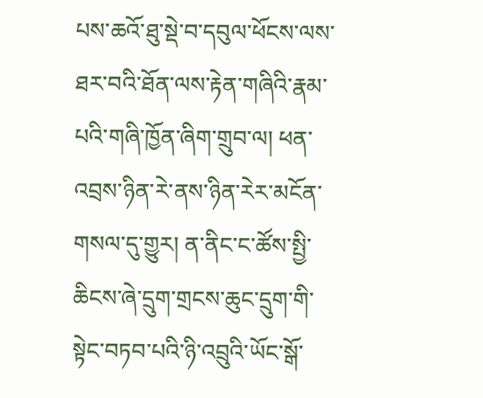པས་ཆའོ་ཐུ་སྡེ་བ་དབུལ་ཕོངས་ལས་ཐར་བའི་ཐོན་ལས་རྟེན་གཞིའི་རྣམ་པའི་གཞི་ཁྱོན་ཞིག་གྲུབ་ལ། ཕན་འབྲས་ཉིན་རེ་ནས་ཉིན་རེར་མངོན་གསལ་དུ་གྱུར། ན་ནིང་ང་ཚོས་སྤྱི་ཆིངས་ཞེ་དྲུག་གྲངས་ཆུང་དྲུག་གི་སྟེང་བཏབ་པའི་ཉི་འབྲུའི་ཡོང་སྒོ་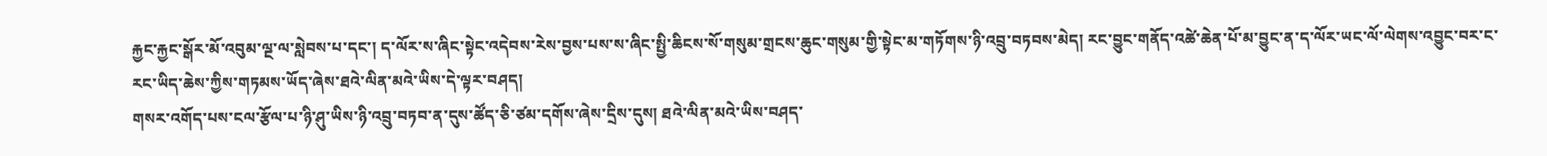རྐྱང་རྐྱང་སྒོར་མོ་འབུམ་ལྔ་ལ་སླེབས་པ་དང་། ད་ལོར་ས་ཞིང་སྟེང་འདེབས་རེས་བྱས་པས་ས་ཞིང་སྤྱི་ཆིངས་སོ་གསུམ་གྲངས་ཆུང་གསུམ་གྱི་སྟེང་མ་གཏོགས་ཉི་འབྲུ་བཏབས་མེད། རང་བྱུང་གནོད་འཚེ་ཆེན་པོ་མ་བྱུང་ན་ད་ལོར་ཡང་ལོ་ལེགས་འབྱུང་བར་ང་རང་ཡིད་ཆེས་ཀྱིས་གཏམས་ཡོད་ཞེས་ཐའེ་ལིན་མའེ་ཡིས་དེ་ལྟར་བཤད།
གསར་འགོད་པས་ངལ་རྩོལ་པ་ཉི་ཤུ་ཡིས་ཉི་འབྲུ་བཏབ་ན་དུས་ཚོད་ཅི་ཙམ་དགོས་ཞེས་དྲིས་དུས། ཐའེ་ལིན་མའེ་ཡིས་བཤད་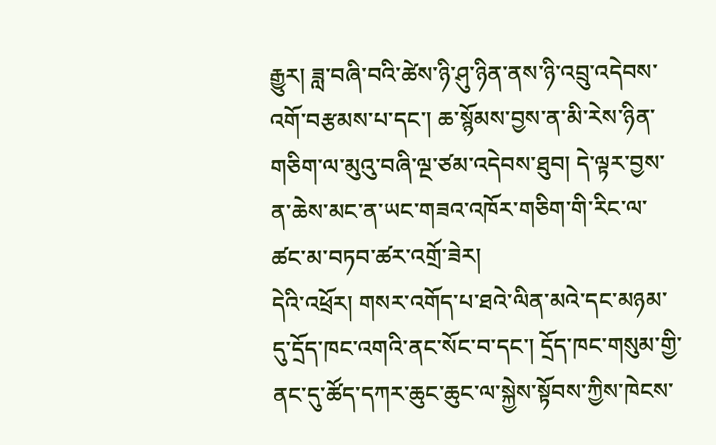རྒྱུར། ཟླ་བཞི་བའི་ཚེས་ཉི་ཤུ་ཉིན་ནས་ཉི་འབྲུ་འདེབས་འགོ་བརྩམས་པ་དང་། ཆ་སྙོམས་བྱས་ན་མི་རེས་ཉིན་གཅིག་ལ་མུའུ་བཞི་ལྔ་ཙམ་འདེབས་ཐུབ། དེ་ལྟར་བྱས་ན་ཆེས་མང་ན་ཡང་གཟའ་འཁོར་གཅིག་གི་རིང་ལ་ཚང་མ་བཏབ་ཚར་འགྲོ་ཟེར།
དེའི་འཕྲོར། གསར་འགོད་པ་ཐའེ་ལིན་མའེ་དང་མཉམ་དུ་དྲོད་ཁང་འགའི་ནང་སོང་བ་དང་། དྲོད་ཁང་གསུམ་གྱི་ནང་དུ་ཚོད་དཀར་ཆུང་ཆུང་ལ་སྐྱེས་སྟོབས་ཀྱིས་ཁེངས་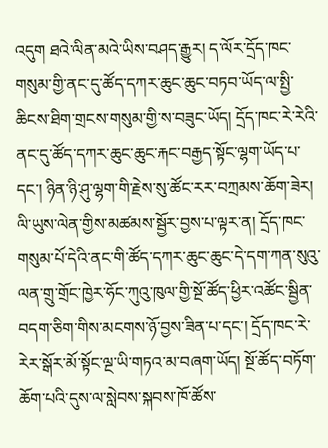འདུག ཐའེ་ལིན་མའེ་ཡིས་བཤད་རྒྱུར། ད་ལོར་དྲོད་ཁང་གསུམ་གྱི་ནང་དུ་ཚོད་དཀར་ཆུང་ཆུང་བཏབ་ཡོད་ལ་སྤྱི་ཆིངས་ཐིག་གྲངས་གསུམ་གྱི་ས་བཟུང་ཡོད། དྲོད་ཁང་རེ་རེའི་ནང་དུ་ཚོད་དཀར་ཆུང་ཆུང་རྐང་བརྒྱད་སྟོང་ལྷག་ཡོད་པ་དང་། ཉིན་ཉི་ཤུ་ལྷག་གི་རྗེས་སུ་ཚོང་རར་བཀྲམས་ཆོག་ཟེར། ལི་ཡུས་ལེན་གྱིས་མཚམས་སྦྱོར་བྱས་པ་ལྟར་ན། དྲོད་ཁང་གསུམ་པོ་དེའི་ནང་གི་ཚོད་དཀར་ཆུང་ཆུང་དེ་དག་ཀན་སུའུ་ལན་གྲུ་གྲོང་ཁྱེར་ཧོང་ཀུའུ་ཁུལ་གྱི་སྔོ་ཚོད་ཕྱིར་འཚོང་སྦྱིན་བདག་ཅིག་གིས་མངགས་ཉོ་བྱས་ཟིན་པ་དང་། དྲོད་ཁང་རེ་རེར་སྒོར་མོ་སྟོང་ལྔ་ཡི་གཏའ་མ་བཞག་ཡོད། སྔོ་ཚོད་བཏོག་ཆོག་པའི་དུས་ལ་སླེབས་སྐབས་ཁོ་ཚོས་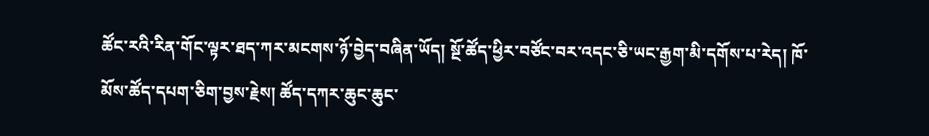ཚོང་རའི་རིན་གོང་ལྟར་ཐད་ཀར་མངགས་ཉོ་བྱེད་བཞིན་ཡོད། སྔོ་ཚོད་ཕྱིར་བཙོང་བར་འདང་ཅི་ཡང་རྒྱག་མི་དགོས་པ་རེད། ཁོ་མོས་ཚོད་དཔག་ཅིག་བྱས་རྗེས། ཚོད་དཀར་ཆུང་ཆུང་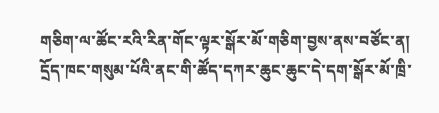གཅིག་ལ་ཚོང་རའི་རིན་གོང་ལྟར་སྒོར་མོ་གཅིག་བྱས་ནས་བཙོང་ན། དྲོད་ཁང་གསུམ་པོའི་ནང་གི་ཚོད་དཀར་ཆུང་ཆུང་དེ་དག་སྒོར་མོ་ཁྲི་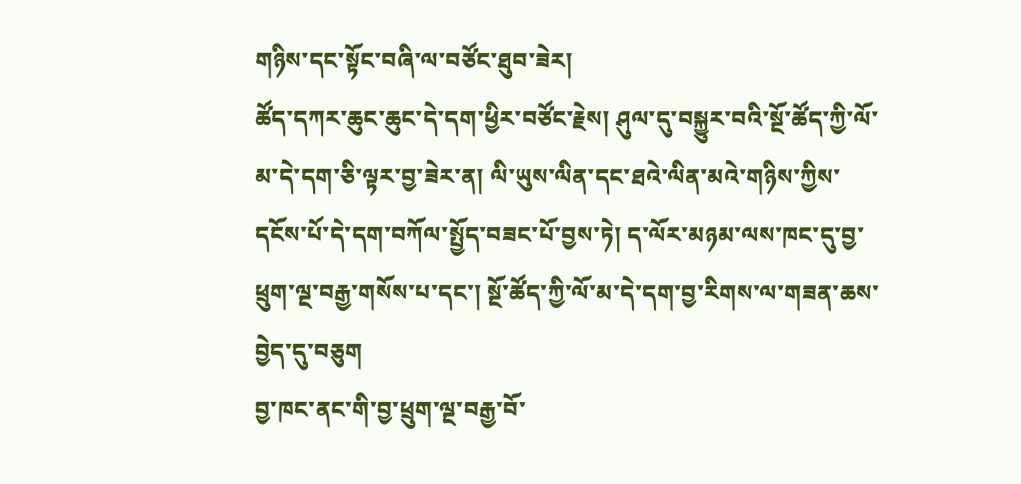གཉིས་དང་སྟོང་བཞི་ལ་བཙོང་ཐུབ་ཟེར།
ཚོད་དཀར་ཆུང་ཆུང་དེ་དག་ཕྱིར་བཙོང་རྗེས། ཤུལ་དུ་བསྐྱུར་བའི་སྔོ་ཚོད་ཀྱི་ལོ་མ་དེ་དག་ཅི་ལྟར་བྱ་ཟེར་ན། ལི་ཡུས་ལིན་དང་ཐའེ་ལིན་མའེ་གཉིས་ཀྱིས་དངོས་པོ་དེ་དག་བཀོལ་སྤྱོད་བཟང་པོ་བྱས་ཏེ། ད་ལོར་མཉམ་ལས་ཁང་དུ་བྱ་ཕྲུག་ལྔ་བརྒྱ་གསོས་པ་དང་། སྔོ་ཚོད་ཀྱི་ལོ་མ་དེ་དག་བྱ་རིགས་ལ་གཟན་ཆས་བྱེད་དུ་བཅུག
བྱ་ཁང་ནང་གི་བྱ་ཕྲུག་ལྔ་བརྒྱ་བོ་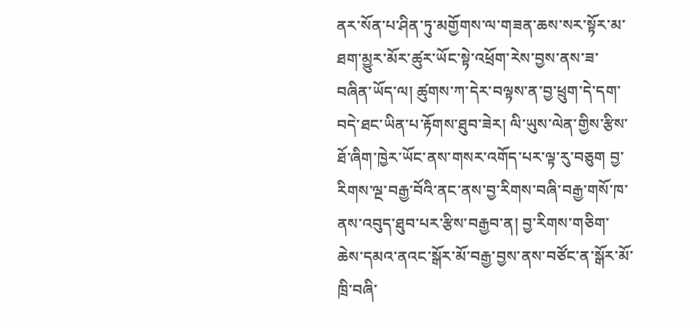ནར་སོན་པ་ཤིན་ཏུ་མགྱོགས་ལ་གཟན་ཆས་སར་སྟོར་མ་ཐག་མྱུར་མོར་ཚུར་ཡོང་སྟེ་འཕྲོག་རེས་བྱས་ནས་ཟ་བཞིན་ཡོད་ལ། ཚུགས་ཀ་དེར་བལྟས་ན་བྱ་ཕྲུག་དེ་དག་བདེ་ཐང་ཡིན་པ་རྟོགས་ཐུབ་ཟེར། ལི་ཡུས་ལེན་གྱིས་རྩིས་ཐོ་ཞིག་ཁྱེར་ཡོང་ནས་གསར་འགོད་པར་ལྟ་རུ་བཅུག བྱ་རིགས་ལྔ་བརྒྱ་བོའི་ནང་ནས་བྱ་རིགས་བཞི་བརྒྱ་གསོ་ཁ་ནས་འབུད་ཐུབ་པར་རྩིས་བརྒྱབ་ན། བྱ་རིགས་གཅིག་ཆེས་དམའ་ནའང་སྒོར་མོ་བརྒྱ་བྱས་ནས་བཙོང་ན་སྒོར་མོ་ཁྲི་བཞི་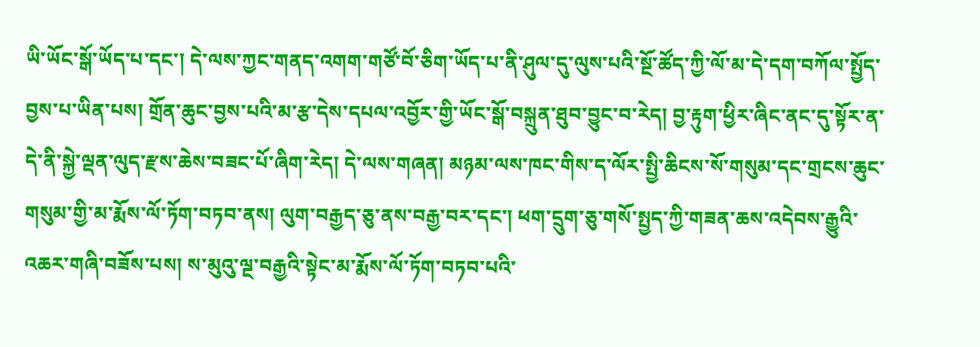ཡི་ཡོང་སྒོ་ཡོད་པ་དང་། དེ་ལས་ཀྱང་གནད་འགག་གཙོ་བོ་ཅིག་ཡོད་པ་ནི་ཤུལ་དུ་ལུས་པའི་སྔོ་ཚོད་ཀྱི་ལོ་མ་དེ་དག་བཀོལ་སྤྱོད་བྱས་པ་ཡིན་པས། གྲོན་ཆུང་བྱས་པའི་མ་རྩ་དེས་དཔལ་འབྱོར་གྱི་ཡོང་སྒོ་བསྐྲུན་ཐུབ་བྱུང་བ་རེད། བྱ་རྟུག་ཕྱིར་ཞིང་ནང་དུ་སྟོར་ན་དེ་ནི་སྐྱེ་ལྡན་ལུད་རྫས་ཆེས་བཟང་པོ་ཞིག་རེད། དེ་ལས་གཞན། མཉམ་ལས་ཁང་གིས་ད་ལོར་སྤྱི་ཆིངས་སོ་གསུམ་དང་གྲངས་ཆུང་གསུམ་གྱི་མ་རྨོས་ལོ་ཏོག་བཏབ་ནས། ལུག་བརྒྱད་ཅུ་ནས་བརྒྱ་བར་དང་། ཕག་དྲུག་ཅུ་གསོ་སྤྱད་ཀྱི་གཟན་ཆས་འདེབས་རྒྱུའི་འཆར་གཞི་བཟོས་པས། ས་མུའུ་ལྔ་བརྒྱའི་སྟེང་མ་རྨོས་ལོ་ཏོག་བཏབ་པའི་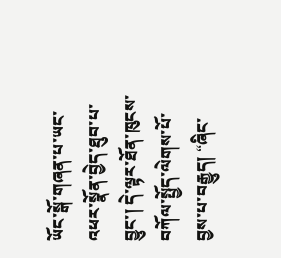ཡོང་སྒོ་གཞན་པ་ཡང་འཕར་སྣོན་བྱེད་ཐུབ་པ་བྱུང་། དེ་ལྟར་ཐོན་ཁུངས་བཀོལ་སྤྱོད་ལེགས་པོ་བྱས་པ་བརྒྱུད། “ཞིང་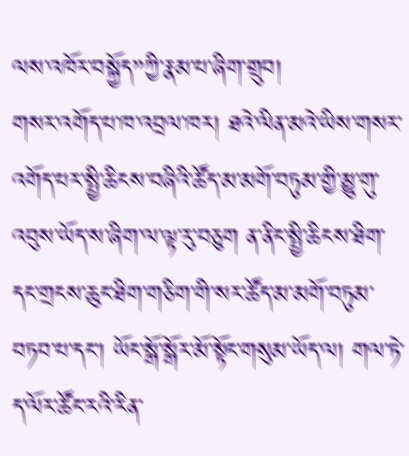ལས་འཁོར་བསྐྱོད”ཀྱི་རྣམ་པ་ཞིག་གྲུབ།
གསར་འགོད་པ་ཁ་འབྲལ་ཁར། ཐའེ་ལིན་མའེ་ཡིས་གསར་འགོད་པར་སྤྱི་ཆིངས་བཞིའི་ཚོད་མ་མགོ་བཏུམ་གྱི་མྱུ་གུ་འབུས་ཡོད་ས་ཞིག་ལ་ལྟ་རུ་བཅུག ན་ནིང་སྤྱི་ཆིངས་ཐིག་དང་གྲངས་ཆུང་ཐིག་གཅིག་གི་སར་ཚོད་མ་མགོ་བཏུམ་བཏབ་པ་དང་། ཡོང་སྒོ་སྒོར་མོ་སྟོང་གསུམ་ཡོད་ལ། གལ་ཏེ་ད་ལོར་ཚོང་རའི་རིན་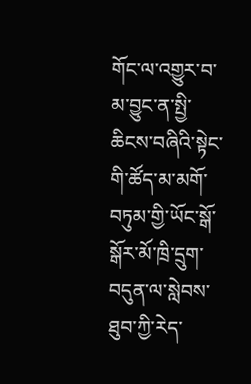གོང་ལ་འགྱུར་བ་མ་བྱུང་ན་སྤྱི་ཆིངས་བཞིའི་སྟེང་གི་ཚོད་མ་མགོ་བཏུམ་གྱི་ཡོང་སྒོ་སྒོར་མོ་ཁྲི་དྲུག་བདུན་ལ་སླེབས་ཐུབ་ཀྱི་རེད་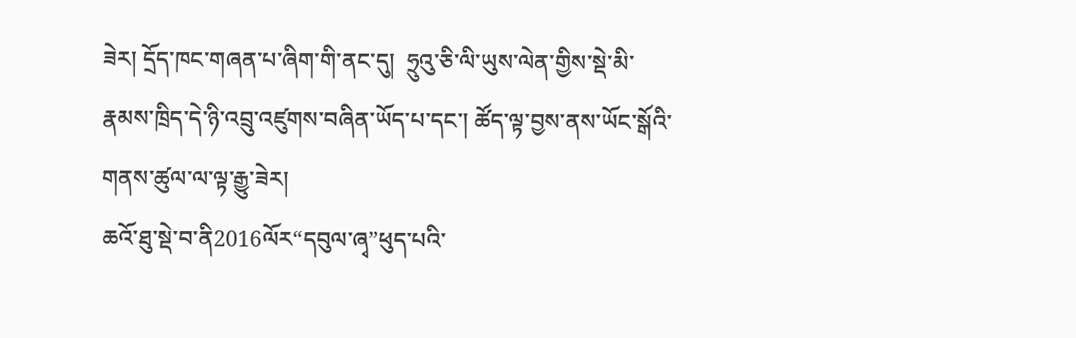ཟེར། དྲོད་ཁང་གཞན་པ་ཞིག་གི་ནང་དུ།  ཧྲུའུ་ཅི་ལི་ཡུས་ལེན་གྱིས་སྡེ་མི་རྣམས་ཁྲིད་དེ་ཉི་འབྲུ་འཛུགས་བཞིན་ཡོད་པ་དང་། ཚོད་ལྟ་བྱས་ནས་ཡོང་སྒོའི་གནས་ཚུལ་ལ་ལྟ་རྒྱུ་ཟེར།
ཆའོ་ཐུ་སྡེ་བ་ནི2016ལོར“དབུལ་ཞྭ”ཕུད་པའི་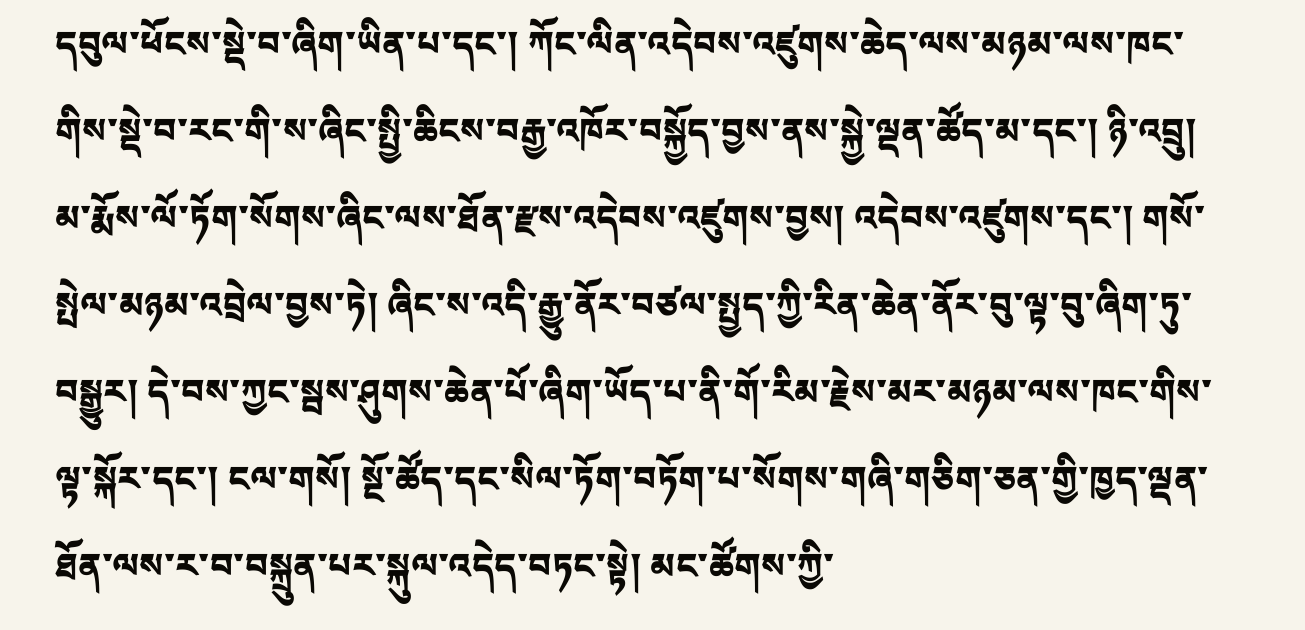དབུལ་ཕོངས་སྡེ་བ་ཞིག་ཡིན་པ་དང་། ཀོང་ལིན་འདེབས་འཛུགས་ཆེད་ལས་མཉམ་ལས་ཁང་གིས་སྡེ་བ་རང་གི་ས་ཞིང་སྤྱི་ཆིངས་བརྒྱ་འཁོར་བསྐྱོད་བྱས་ནས་སྐྱེ་ལྡན་ཚོད་མ་དང་། ཉི་འབྲུ། མ་རྨོས་ལོ་ཏོག་སོགས་ཞིང་ལས་ཐོན་རྫས་འདེབས་འཛུགས་བྱས། འདེབས་འཛུགས་དང་། གསོ་སྤེལ་མཉམ་འབྲེལ་བྱས་ཏེ། ཞིང་ས་འདི་རྒྱུ་ནོར་བཙལ་སྤྱད་ཀྱི་རིན་ཆེན་ནོར་བུ་ལྟ་བུ་ཞིག་ཏུ་བསྒྱུར། དེ་བས་ཀྱང་སྦས་ཤུགས་ཆེན་པོ་ཞིག་ཡོད་པ་ནི་གོ་རིམ་རྗེས་མར་མཉམ་ལས་ཁང་གིས་ལྟ་སྐོར་དང་། ངལ་གསོ། སྔོ་ཚོད་དང་སིལ་ཏོག་བཏོག་པ་སོགས་གཞི་གཅིག་ཅན་གྱི་ཁྱད་ལྡན་ཐོན་ལས་ར་བ་བསྐྲུན་པར་སྐུལ་འདེད་བཏང་སྟེ། མང་ཚོགས་ཀྱི་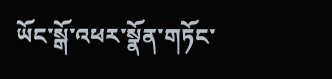ཡོང་སྒོ་འཕར་སྣོན་གཏོང་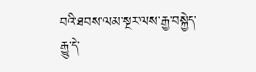བའི་ཐབས་ལམ་སྔར་ལས་རྒྱ་བསྐྱེད་རྒྱུ་དེ་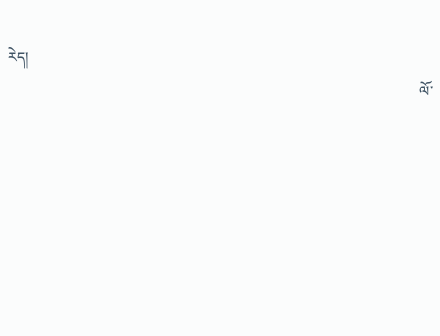རེད།
                                                                                                                 ལོ་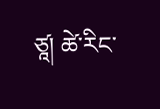ཙཱ། ཚེ་རིང་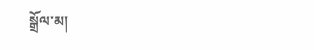སྒྲོལ་མ།